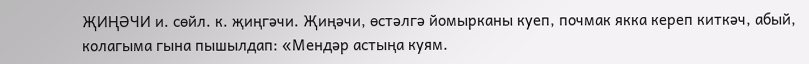ҖИҢӘЧИ и. сөйл. к. җиңгәчи. Җиңәчи, өстәлгә йомырканы куеп, почмак якка кереп киткәч, абый, колагыма гына пышылдап: «Мендәр астыңа куям.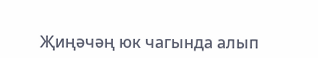Җиңәчәң юк чагында алып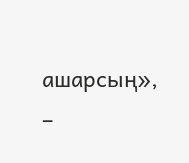ашарсың», –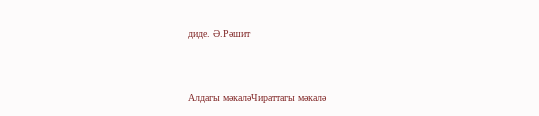диде. Ә.Рәшит



Алдагы мәкаләЧираттагы мәкалә